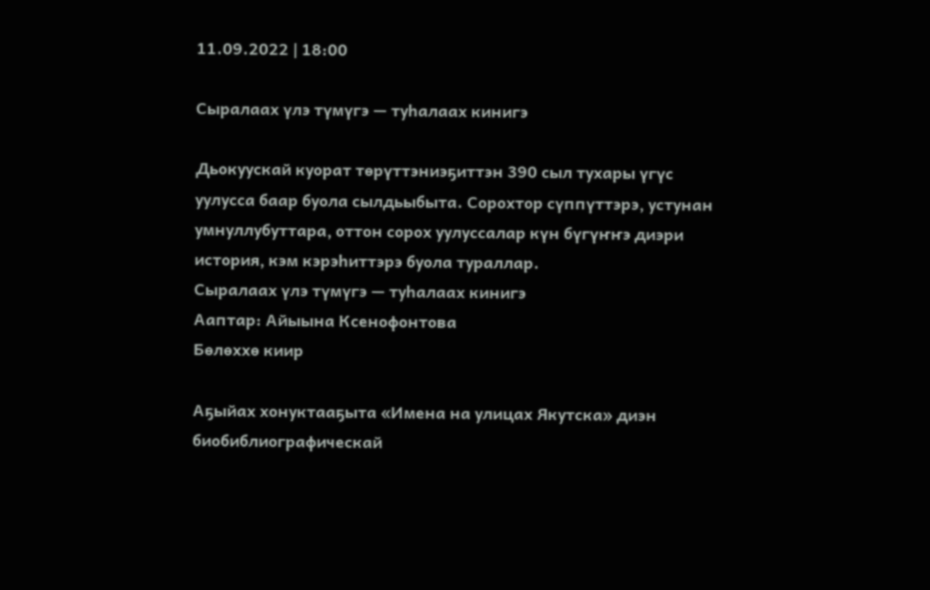11.09.2022 | 18:00

Сыралаах үлэ түмүгэ — туһалаах кинигэ

Дьокуускай куорат төрүттэниэҕиттэн 390 сыл тухары үгүс уулусса баар буола сылдьыбыта. Сорохтор сүппүттэрэ, устунан умнуллубуттара, оттон сорох уулуссалар күн бүгүҥҥэ диэри история, кэм кэрэһиттэрэ буола тураллар.
Сыралаах үлэ түмүгэ — туһалаах кинигэ
Ааптар: Айыына Ксенофонтова
Бөлөххө киир

Аҕыйах хонуктааҕыта «Имена на улицах Якутска» диэн биобиблиографическай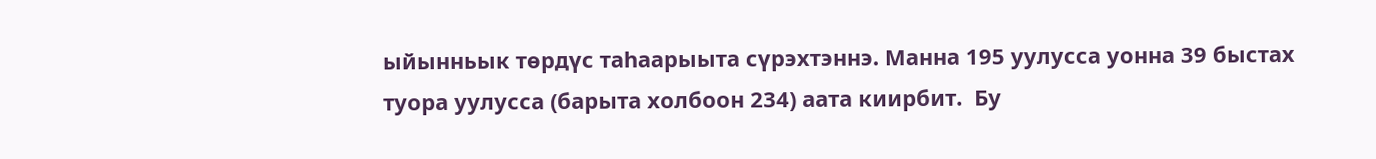ыйынньык төрдүс таһаарыыта сүрэхтэннэ. Манна 195 уулусса уонна 39 быстах туора уулусса (барыта холбоон 234) аата киирбит.  Бу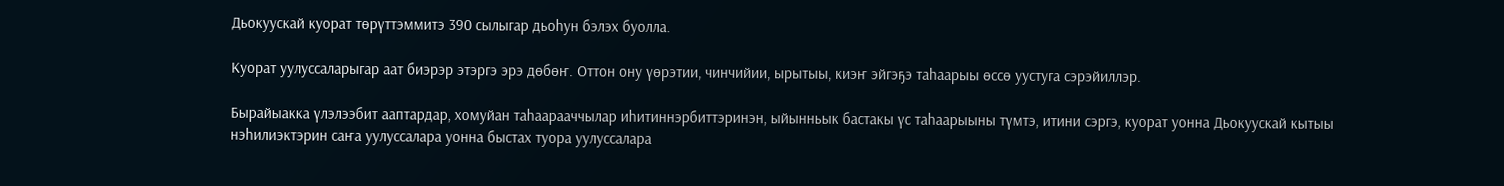Дьокуускай куорат төрүттэммитэ 390 сылыгар дьоһун бэлэх буолла.

Куорат уулуссаларыгар аат биэрэр этэргэ эрэ дөбөҥ. Оттон ону үөрэтии, чинчийии, ырытыы, киэҥ эйгэҕэ таһаарыы өссө уустуга сэрэйиллэр.

Бырайыакка үлэлээбит ааптардар, хомуйан таһаарааччылар иһитиннэрбиттэринэн, ыйынньык бастакы үс таһаарыыны түмтэ, итини сэргэ, куорат уонна Дьокуускай кытыы нэһилиэктэрин саҥа уулуссалара уонна быстах туора уулуссалара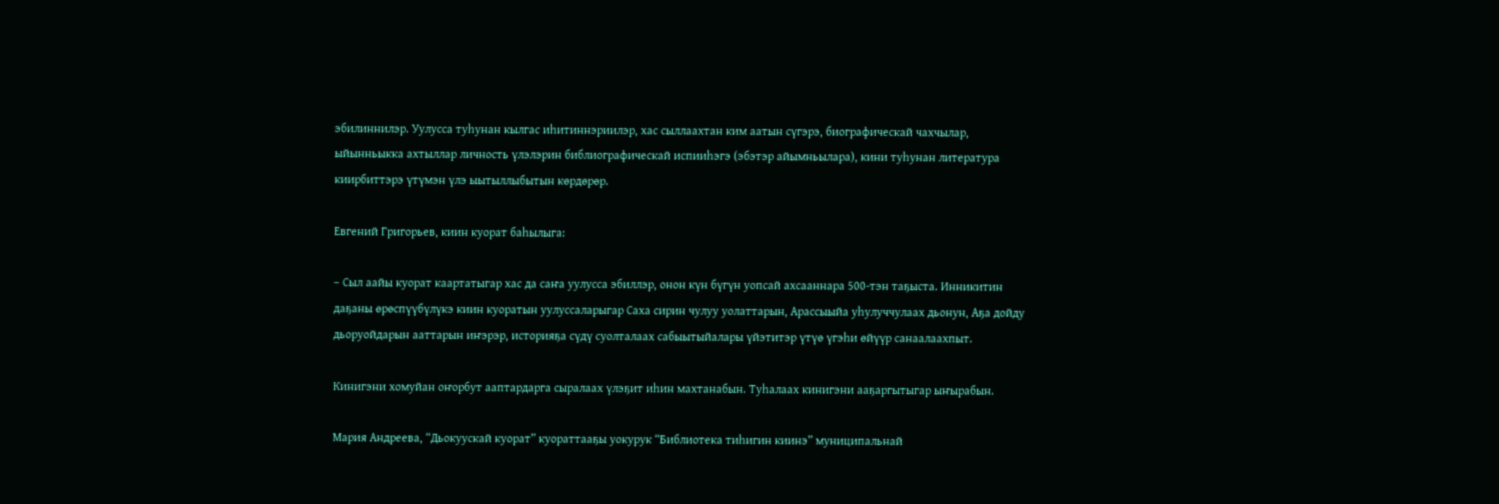эбилиннилэр. Уулусса туһунан кылгас иһитиннэриилэр, хас сыллаахтан ким аатын сүгэрэ, биографическай чахчылар, ыйынньыкка ахтыллар личность үлэлэрин библиографическай испииһэгэ (эбэтэр айымньылара), кини туһунан литература киирбиттэрэ үтүмэн үлэ ыытыллыбытын көрдөрөр.

Евгений Григорьев, киин куорат баһылыга:

– Сыл аайы куорат каартатыгар хас да саҥа уулусса эбиллэр, онон күн бүгүн уопсай ахсааннара 500-тэн таҕыста. Инникитин даҕаны өрөспүүбүлүкэ киин куоратын уулуссаларыгар Саха сирин чулуу уолаттарын, Арассыыйа уһулуччулаах дьонун, Аҕа дойду дьоруойдарын ааттарын иҥэрэр, историяҕа сүдү суолталаах сабыытыйалары үйэтитэр үтүө үгэһи өйүүр санаалаахпыт.

Кинигэни хомуйан оҥорбут ааптардарга сыралаах үлэҕит иһин махтанабын. Туһалаах кинигэни ааҕаргытыгар ыҥырабын.

Мария Андреева, “Дьокуускай куорат” куораттааҕы уокурук “Библиотека тиһигин киинэ” муниципальнай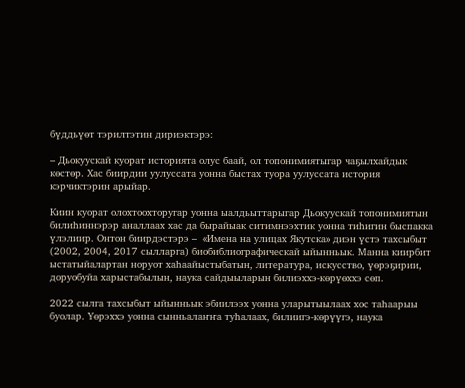бүддьүөт тэрилтэтин дириэктэрэ:

– Дьокуускай куорат историята олус баай, ол топонимиятыгар чаҕылхайдык көстөр. Хас биирдии уулуссата уонна быстах туора уулуссата история кэрчиктэрин арыйар.

Киин куорат олохтоохторугар уонна ыалдьыттарыгар Дьокуускай топонимиятын билиһиннэрэр аналлаах хас да бырайыак ситимнээхтик уонна тиһигин быспакка үлэлиир. Онтон биирдэстэрэ –  «Имена на улицах Якутска» диэн үстэ тахсыбыт (2002, 2004, 2017 сылларга) биобиблиографическай ыйынньык. Манна киирбит ыстатыйалартан норуот хаһаайыстыбатын, литература, искусство, үөрэҕирии, доруобуйа харыстабылын, наука сайдыыларын билиэххэ-көрүөххэ сөп.

2022 сылга тахсыбыт ыйынньык эбиилээх уонна уларытыылаах хос таһаарыы буолар. Үөрэххэ уонна сынньалаҥҥа туһалаах, билиигэ-көрүүгэ, наука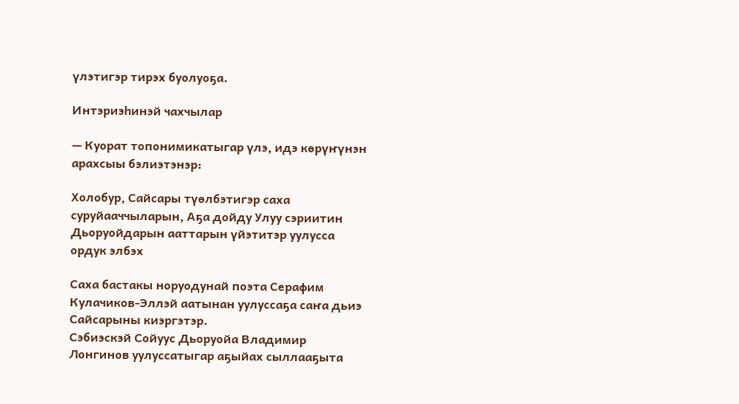үлэтигэр тирэх буолуоҕа.

Интэриэһинэй чахчылар

— Куорат топонимикатыгар үлэ, идэ көрүҥүнэн арахсыы бэлиэтэнэр:

Холобур, Сайсары түөлбэтигэр саха суруйааччыларын, Аҕа дойду Улуу сэриитин Дьоруойдарын ааттарын үйэтитэр уулусса ордук элбэх

Саха бастакы норуодунай поэта Серафим Кулачиков-Эллэй аатынан уулуссаҕа саҥа дьиэ Сайсарыны киэргэтэр.
Сэбиэскэй Сойуус Дьоруойа Владимир Лонгинов уулуссатыгар аҕыйах сыллааҕыта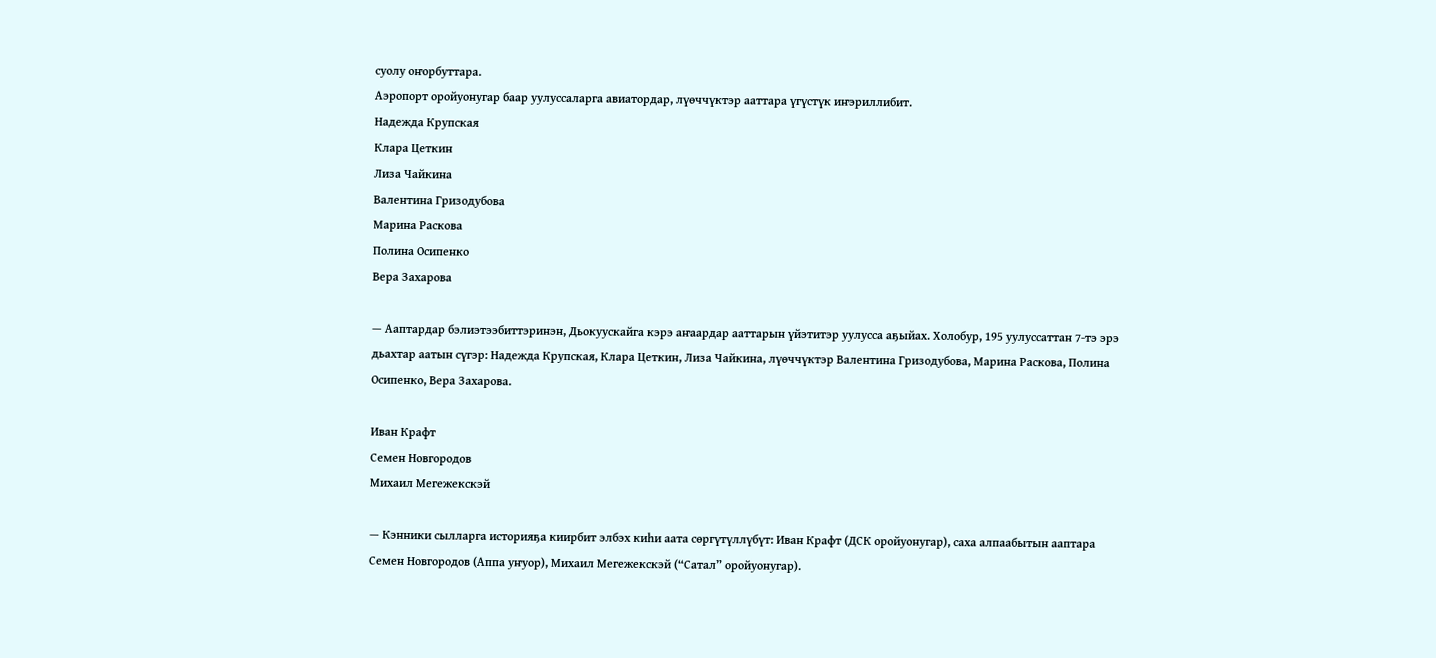суолу оҥорбуттара.
Аэропорт оройуонугар баар уулуссаларга авиатордар, лүөччүктэр ааттара үгүстүк иҥэриллибит.
Надежда Крупская
Клара Цеткин
Лиза Чайкина
Валентина Гризодубова
Марина Раскова
Полина Осипенко
Вера Захарова

— Ааптардар бэлиэтээбиттэринэн, Дьокуускайга кэрэ аҥаардар ааттарын үйэтитэр уулусса аҕыйах. Холобур, 195 уулуссаттан 7-тэ эрэ дьахтар аатын сүгэр: Надежда Крупская, Клара Цеткин, Лиза Чайкина, лүөччүктэр Валентина Гризодубова, Марина Раскова, Полина Осипенко, Вера Захарова.

Иван Крафт
Семен Новгородов
Михаил Мегежекскэй

— Кэнники сылларга историяҕа киирбит элбэх киһи аата сөргүтүллүбүт: Иван Крафт (ДСК оройуонугар), саха алпаабытын ааптара Семен Новгородов (Аппа уҥуор), Михаил Мегежекскэй (“Сатал” оройуонугар).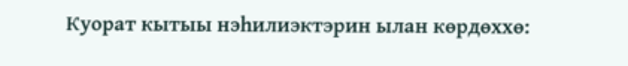Куорат кытыы нэһилиэктэрин ылан көрдөххө: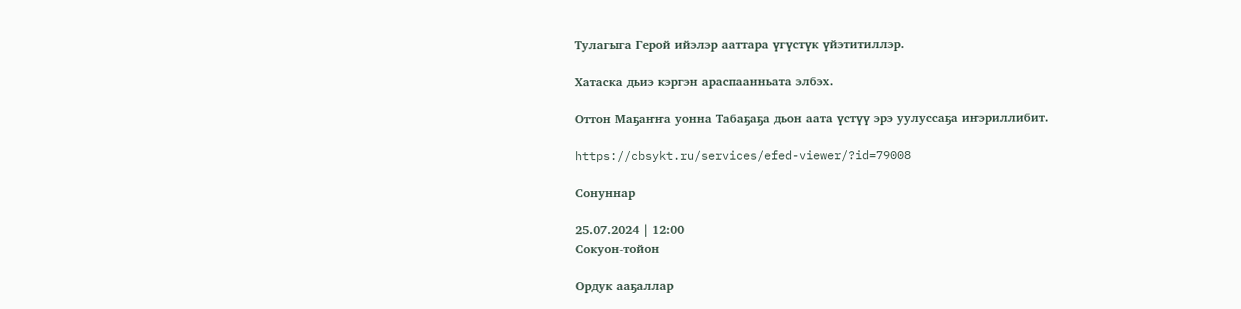Тулагыга Герой ийэлэр ааттара үгүстүк үйэтитиллэр.

Хатаска дьиэ кэргэн араспаанньата элбэх.

Оттон Маҕаҥҥа уонна Табаҕаҕа дьон аата үстүү эрэ уулуссаҕа иҥэриллибит.

https://cbsykt.ru/services/efed-viewer/?id=79008

Сонуннар

25.07.2024 | 12:00
Сокуон-тойон

Ордук ааҕаллар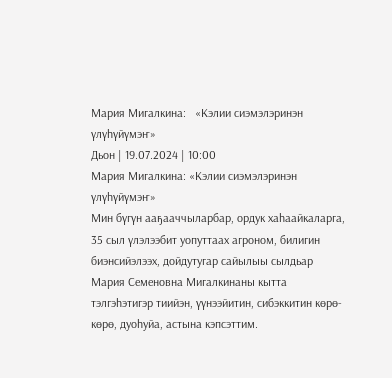Мария Мигалкина:   «Кэлии сиэмэлэринэн үлүһүйүмэҥ»
Дьон | 19.07.2024 | 10:00
Мария Мигалкина: «Кэлии сиэмэлэринэн үлүһүйүмэҥ»
Мин бүгүн ааҕааччыларбар, ордук хаһаайкаларга, 35 сыл үлэлээбит уопуттаах агроном, билигин биэнсийэлээх, дойдутугар сайылыы сылдьар Мария Семеновна Мигалкинаны кытта тэлгэһэтигэр тиийэн, үүнээйитин, сибэккитин көрө-көрө, дуоһуйа, астына кэпсэттим.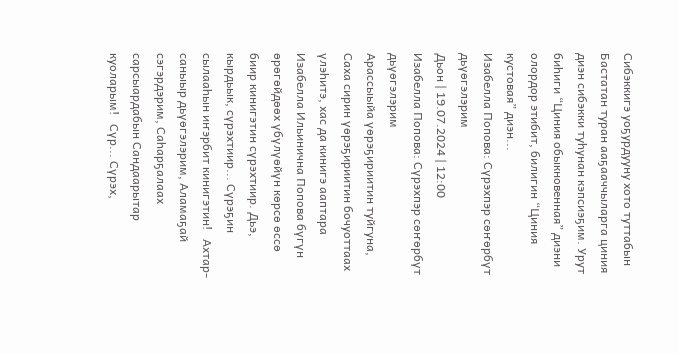Сибэккигэ уоҕурдууну хото туттабын Бастатан туран ааҕааччыларга циния диэн сибэкки туһунан кэпсиэҕим. Урут биһиги “Циния обыкновенная” диэни олордор этибит, билигин “Циния кустовая” диэн...
Изабелла Попова: Сүрэхпэр сөҥөрбүт дьүөгэлэрим
Дьон | 19.07.2024 | 12:00
Изабелла Попова: Сүрэхпэр сөҥөрбүт дьүөгэлэрим
Арассыыйа үөрэҕириитин туйгуна, Саха сирин үөрэҕириитин бочуоттаах үлэһитэ, хас да кинигэ ааптара Изабелла Ильинична Попова бүгүн өрөгөйдөөх үбүлүөйүн көрсө өссө биир кинигэтин сүрэхтиир. Дьэ, кырдьык, сүрэхтиир... Сүрэҕин сылааһын иҥэрбит кинигэтин!   Ахтар-саныыр дьүөгэлэрим, Аламаҕай сэгэрдэрим, Саһарҕалаах сарсыардабын Сандаарытар куоларым!   Сүр... Сүрэх,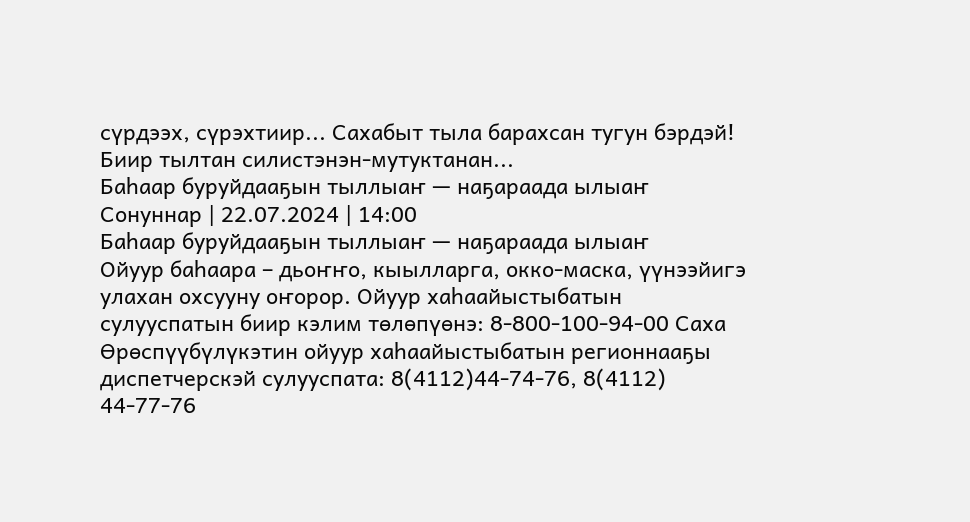сүрдээх, сүрэхтиир... Сахабыт тыла барахсан тугун бэрдэй! Биир тылтан силистэнэн-мутуктанан...
Баһаар буруйдааҕын тыллыаҥ — наҕараада ылыаҥ
Сонуннар | 22.07.2024 | 14:00
Баһаар буруйдааҕын тыллыаҥ — наҕараада ылыаҥ
Ойуур баһаара – дьоҥҥо, кыылларга, окко-маска, үүнээйигэ улахан охсууну оҥорор. Ойуур хаһаайыстыбатын сулууспатын биир кэлим төлөпүөнэ: 8-800-100-94-00 Саха Өрөспүүбүлүкэтин ойуур хаһаайыстыбатын регионнааҕы диспетчерскэй сулууспата: 8(4112)44-74-76, 8(4112) 44-77-76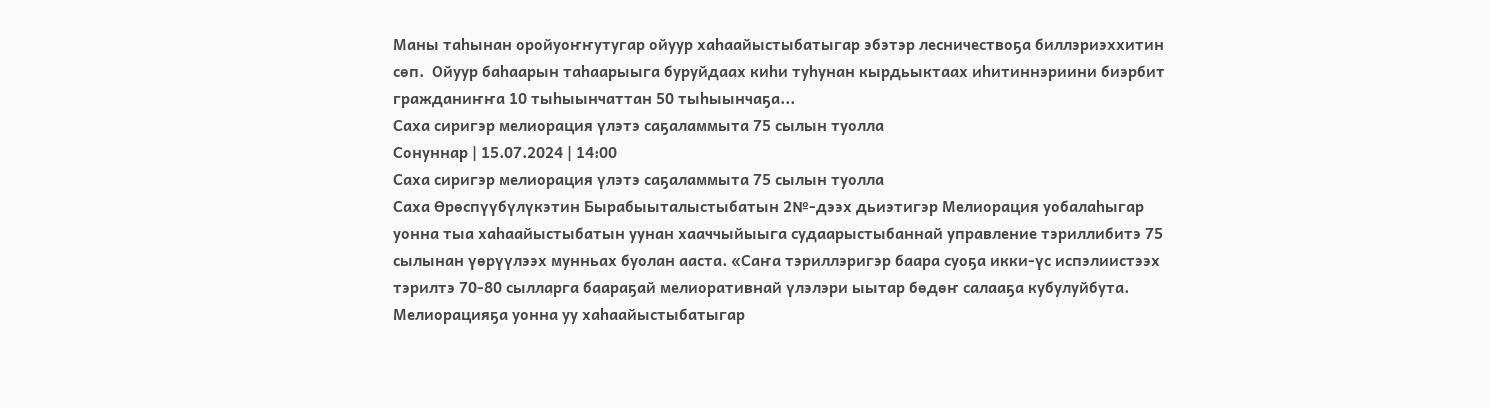Маны таһынан оройуоҥҥутугар ойуур хаһаайыстыбатыгар эбэтэр лесничествоҕа биллэриэххитин сөп.  Ойуур баһаарын таһаарыыга буруйдаах киһи туһунан кырдьыктаах иһитиннэриини биэрбит гражданиҥҥа 10 тыһыынчаттан 50 тыһыынчаҕа...
Саха сиригэр мелиорация үлэтэ саҕаламмыта 75 сылын туолла
Сонуннар | 15.07.2024 | 14:00
Саха сиригэр мелиорация үлэтэ саҕаламмыта 75 сылын туолла
Саха Өрөспүүбүлүкэтин Бырабыыталыстыбатын 2№-дээх дьиэтигэр Мелиорация уобалаһыгар уонна тыа хаһаайыстыбатын уунан хааччыйыыга судаарыстыбаннай управление тэриллибитэ 75 сылынан үөрүүлээх мунньах буолан ааста. «Саҥа тэриллэригэр баара суоҕа икки-үс испэлиистээх тэрилтэ 70-80 сылларга баараҕай мелиоративнай үлэлэри ыытар бөдөҥ салааҕа кубулуйбута. Мелиорацияҕа уонна уу хаһаайыстыбатыгар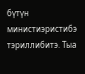бүтүн министиэристибэ тэриллибитэ. Тыа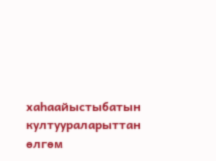хаһаайыстыбатын култуураларыттан өлгөм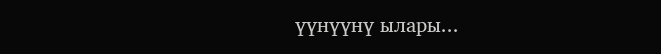үүнүүнү ылары...